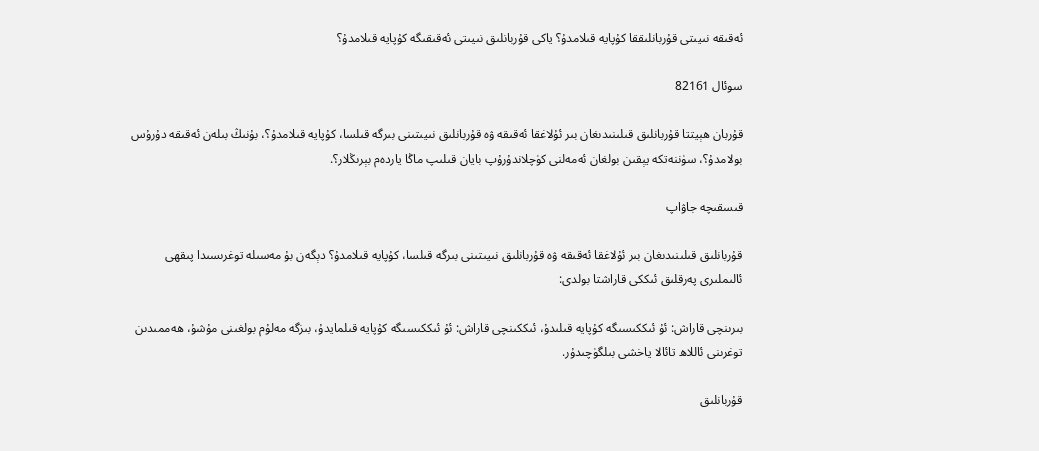ئەقىقە نىيىتى قۇربانلىققا كۇپايە قىلامدۇ؟ ياكى قۇربانلىق نىيىتى ئەقىقىگە كۇپايە قىلامدۇ؟

سوئال 82161

قۇربان ھېيتتا قۇربانلىق قىلىنىدىغان بىر ئۇلاغقا ئەقىقە ۋە قۇربانلىق نىيىتىنى بىرگە قىلسا، كۇپايە قىلامدۇ؟، بۇنىڭ بىلەن ئەقىقە دۇرۇس بولامدۇ؟، سۈننەتكە يېقىن بولغان ئەمەلنى كۈچلاندۇرۇپ بايان قىلىپ ماڭا ياردەم بېرىڭلار؟.

قىسقىچە جاۋاپ

قۇربانلىق قىلىنىدىغان بىر ئۇلاغقا ئەقىقە ۋە قۇربانلىق نىيىتىنى بىرگە قىلسا، كۇپايە قىلامدۇ؟ دېگەن بۇ مەسىلە توغرىسىدا پىقھى ئالىملىرى پەرقلىق ئىككى قاراشتا بولدى:

بىرىنچى قاراش: ئۇ ئىككىسىگە كۇپايە قىلىدۇ، ئىككىنچى قاراش: ئۇ ئىككىسىگە كۇپايە قىلمايدۇ، بىزگە مەلۇم بولغىنى مۇشۇ، ھەممىدىن توغرىنى ئاللاھ تائالا ياخشى بىلگۈچىدۇر.

قۇربانلىق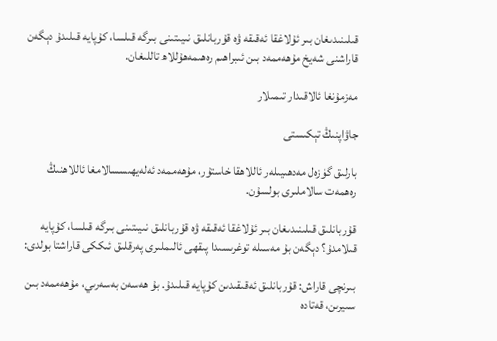قىلىنىدىغان بىر ئۇلاغقا ئەقىقە ۋە قۇربانلىق نىيىتىنى بىرگە قىلسا، كۇپايە قىلىدۇ دېگەن قاراشنى شەيخ مۇھەممەد بىن ئىبراھىم رەھىمەھۇللاھ تاللىغان.

مەزمۇنغا ئالاقىدار تىمىلار

جاۋاپنىڭ تېكىستى

بارلىق گۈزەل مەدھىيىلەر ئاللاھقا خاستۇر، مۇھەممەد ئەلەيھىسسالامغا ئاللاھنىڭ رەھمەت سالاملىرى بولسۇن.

قۇربانلىق قىلىنىدىغان بىر ئۇلاغقا ئەقىقە ۋە قۇربانلىق نىيىتىنى بىرگە قىلسا، كۇپايە قىلامدۇ؟ دېگەن بۇ مەسىلە توغرىسىدا پىقھى ئالىملىرى پەرقلىق ئىككى قاراشتا بولدى:

بىرنچى قاراش: قۇربانلىق ئەقىقىدىن كۇپايە قىلىدۇ. بۇ ھەسەن بەسەرىي، مۇھەممەد بىن سىيرىن، قەتادە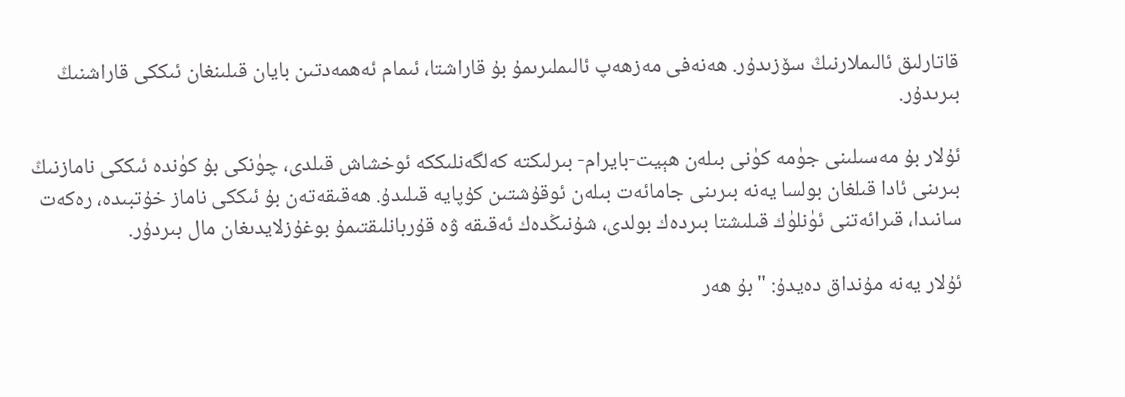قاتارلىق ئالىملارنىڭ سۆزىدۇر. ھەنەفى مەزھەپ ئالىملىرىمۇ بۇ قاراشتا، ئىمام ئەھمەدتىن بايان قىلىنغان ئىككى قاراشنىڭ بىرىدۇر.

ئۇلار بۇ مەسىلىنى جۈمە كۈنى بىلەن ھېيت-بايرام- بىرلىكتە كەلگەنلىككە ئوخشاش قىلدى، چۈنكى بۇ كۈندە ئىككى نامازنىڭ بىرىنى ئادا قىلغان بولسا يەنە بىرىنى جامائەت بىلەن ئوقۇشتىن كۇپايە قىلىدۇ. ھەقىقەتەن بۇ ئىككى ناماز خۇتبىدە، رەكەت سانىدا، قىرائەتنى ئۈنلۈك قىلىشتا بىردەك بولدى، شۇنىڭدەك ئەقىقە ۋە قۇربانلىقتىمۇ بوغۇزلايدىغان مال بىردۇر.

ئۇلار يەنە مۇنداق دەيدۇ: "بۇ ھەر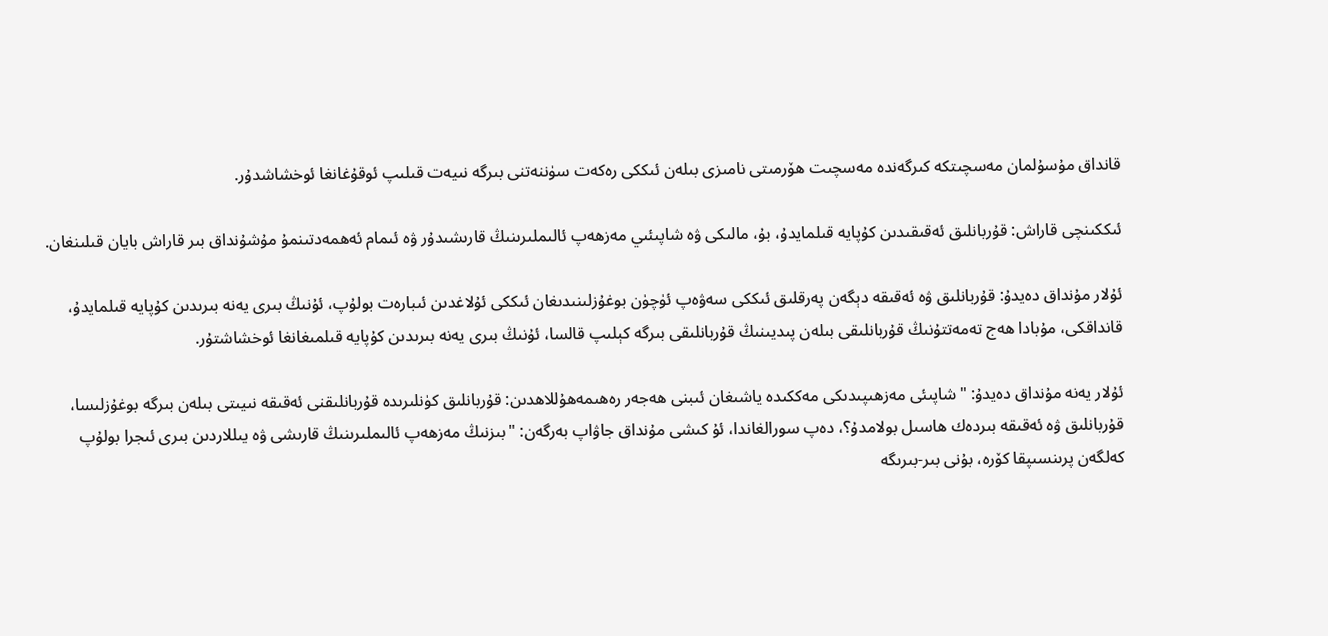قانداق مۇسۇلمان مەسچىتكە كىرگەندە مەسچىت ھۆرمىتى نامىزى بىلەن ئىككى رەكەت سۈننەتنى بىرگە نىيەت قىلىپ ئوقۇغانغا ئوخشاشدۇر.

ئىككىنچى قاراش: قۇربانلىق ئەقىقىدىن كۇپايە قىلمايدۇ، بۇ، مالىكى ۋە شاپىئىي مەزھەپ ئالىملىرىنىڭ قارىشىدۇر ۋە ئىمام ئەھمەدتىنمۇ مۇشۇنداق بىر قاراش بايان قىلىنغان.

ئۇلار مۇنداق دەيدۇ: قۇربانلىق ۋە ئەقىقە دېگەن پەرقلىق ئىككى سەۋەپ ئۈچۈن بوغۇزلىنىدىغان ئىككى ئۇلاغدىن ئىبارەت بولۇپ، ئۇنىڭ بىرى يەنە بىرىدىن كۇپايە قىلمايدۇ، قانداقكى، مۇبادا ھەج تەمەتتۇنىڭ قۇربانلىقى بىلەن پىديىنىڭ قۇربانلىقى بىرگە كېلىپ قالسا، ئۇنىڭ بىرى يەنە بىرىدىن كۇپايە قىلمىغانغا ئوخشاشتۇر.

ئۇلار يەنە مۇنداق دەيدۇ: "شاپىئى مەزھىپىدىكى مەككىدە ياشىغان ئىبنى ھەجەر رەھىمەھۇللاھدىن: قۇربانلىق كۈنلىرىدە قۇربانلىقنى ئەقىقە نىيىتى بىلەن بىرگە بوغۇزلىسا، قۇربانلىق ۋە ئەقىقە بىردەك ھاسىل بولامدۇ؟، دەپ سورالغاندا، ئۇ كىشى مۇنداق جاۋاپ بەرگەن: "بىزنىڭ مەزھەپ ئالىملىرىنىڭ قارىشى ۋە يىللاردىن بىرى ئىجرا بولۇپ كەلگەن پرىنسىپقا كۆرە، بۇنى بىر-بىرىگە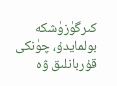كىرگۈزۈشكە بولمايدۇ، چۈنكى قۇربانلىق ۋە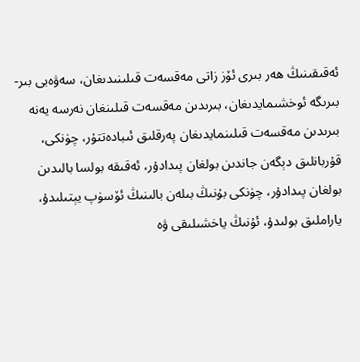ئەقىقىنىڭ ھەر بىرى ئۆز زاتى مەقسەت قىلىنىدىغان، سەۋەبى بىر-بىرىگە ئوخشىمايدىغان، بىرىدىن مەقسەت قىلىنغان نەرسە يەنە بىرىدىن مەقسەت قىلىنمايدىغان پەرقلىق ئىبادەتتۇر، چۈنكى، قۇربانلىق دېگەن جاندىن بولغان پىدادۇر، ئەقىقە بولسا بالىدىن بولغان پىدادۇر، چۈنكى بۇنىڭ بىلەن بالىنىڭ ئۆسۈپ يېتىلىدۇ، ياراملىق بولىدۇ، ئۇنىڭ ياخشىلىقى ۋە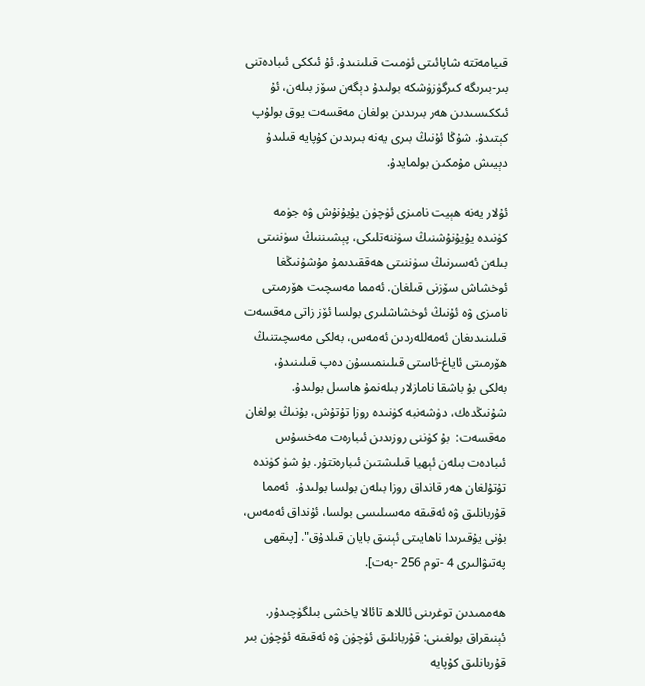قىيامەتتە شاپائىتى ئۈمىت قىلىنىدۇ. ئۇ ئىككى ئىبادەتنى بىر-بىرىگە كىرگۈزۈشكە بولىدۇ دېگەن سۆز بىلەن، ئۇ ئىككىسىدىن ھەر بىرىدىن بولغان مەقسەت يوق بولۇپ كېتىدۇ. شۇڭا ئۇنىڭ بىرى يەنە بىرىدىن كۇپايە قىلىدۇ دېيىش مۇمكىن بولمايدۇ.

ئۇلار يەنە ھېيت نامىزى ئۈچۈن يۇيۇنۇش ۋە جۈمە كۈنىدە يۇيۇنۇشنىڭ سۈننەتلىكى، پېشىننىڭ سۈننىتى بىلەن ئەسىرنىڭ سۈننىتى ھەققىدىمۇ مۇشۇنىڭغا ئوخشاش سۆزنى قىلغان. ئەمما مەسچىت ھۆرمىتى نامىزى ۋە ئۇنىڭ ئوخشاشلىرى بولسا ئۆز زاتى مەقسەت قىلىنىدىغان ئەمەللەردىن ئەمەس، بەلكى مەسچىتنىڭ ھۆرمىتى ئاياغ-ئاستى قىلىنمىسۇن دەپ قىلىنىدۇ، بەلكى بۇ باشقا نامازلار بىلەنمۇ ھاسىل بولىدۇ. شۇنىڭدەك، دۈشەنبە كۈنىدە روزا تۇتۇش، بۇنىڭ بولغان مەقسەت:  بۇ كۈننى روزىدىن ئىبارەت مەخسۇس ئىبادەت بىلەن ئېھيا قىلىشتىن ئىبارەتتۇر. بۇ شۈ كۈندە تۇتۇلغان ھەر قانداق روزا بىلەن بولسا بولىدۇ.  ئەمما قۇربانلىق ۋە ئەقىقە مەسىلىسى بولسا، ئۇنداق ئەمەس، بۇنى يۇقىرىدا ناھايىتى ئېنىق بايان قىلدۇق". [پىقھى پەتىۋالىرى 4 -توم 256 -بەت].

ھەممىدىن توغرىنى ئاللاھ تائالا ياخشى بىلگۈچىدۇر. ئېنىقراق بولغىنى: قۇربانلىق ئۈچۈن ۋە ئەقىقە ئۈچۈن بىر قۇربانلىق كۇپايە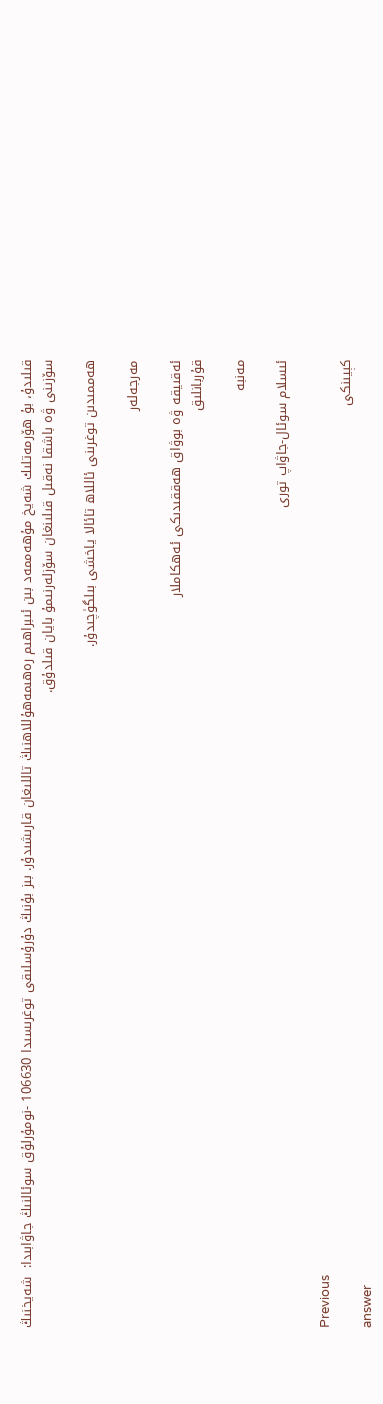قىلىدۇ، بۇ ھۆرمەتلىك شەيخ مۇھەممەد بىن ئىبراھىم رەھىمەھۇللاھنىڭ تاللىغان قارىشىدۇر. بىز بۇنىڭ دۇرۇسلىقى توغرىسىدا 106630 -نومۇرلۇق سوئالنىڭ جاۋابىدا:  شەيخنىڭ سۆزىنى ۋە باشقا نەقىل قىلىنغان سۆزلەرنىمۇ بايان قىلدۇق.

ھەممىدىن توغرىنى ئاللاھ تائالا ياخشى بىلگۈچىدۇر.

مەرجەلەر

ئەقىيقە ۋە بوۋاق ھەققىدىكى ئەھكاملار
قۇربانلىق

مەنبە

ئىسلام سوئال-جاۋاپ تورى

Previous
كېيىنكى
answer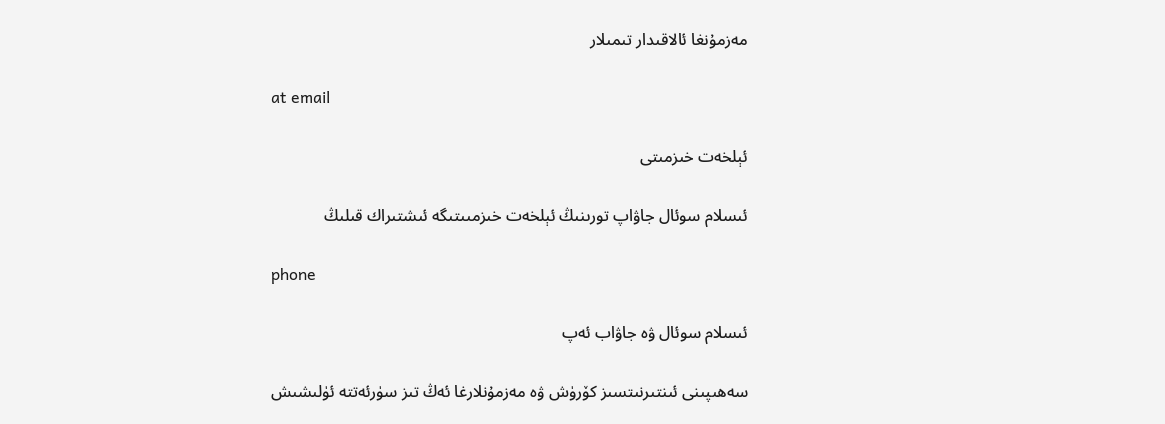مەزمۇنغا ئالاقىدار تىمىلار

at email

ئېلخەت خىزمىتى

ئىسلام سوئال جاۋاپ تورىنىڭ ئېلخەت خىزمىىتىگە ئىشتىراك قىلىڭ

phone

ئىسلام سوئال ۋە جاۋاب ئەپ

سەھىپىنى ئىنتىرنىتسىز كۆرۈش ۋە مەزمۇنلارغا ئەڭ تىز سۈرئەتتە ئۈلىشىش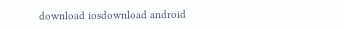download iosdownload android